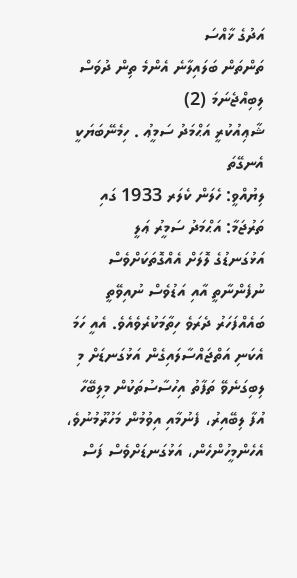އަދުގެ ޚާއްސަ
ތަންތަން ބަލައިލާނެ އެންމެ ތިން ދުވަސް ލިބިއްޖެނަމަ (2)
ޝާޢިއުކުރީ އަޙްމަދު ސަމީޢު . ހިމެނޭބަޔަކީ އެނގޭތަ
ލިޔުއްވީ: ހެލަން ކެލަރ 1933 ގައި
ތަރުޖަމާ: އަޙްމަދު ސަމީރު ޢަލީ
އަޅުގަނޑުގެ ލޮލަށް އެއްގޮތަކަށްވެސް ނުފެންނާތީ އާއި އަޑުވެސް ނުއިވޭތީ ބައެއްފަހަރު ދެރަވެ ހިތާމަކުރެވެއެވެ. އެއީ ހަމަ އެކަނި އަތްޖައްސާލައިގެން އަޅުގަނޑަށް މި ލިބިގަނެވޭ ތަފާތު އިހުސާސުތަކުން މިލިބޭހާ އުފާ ލިބޭއިރު، ފެނުމާއި އިވުމުން މަހުރޫމުނުވެ، އެހެންމީހުންހެން، އަޅުގަނޑަށްވެސް ފަސް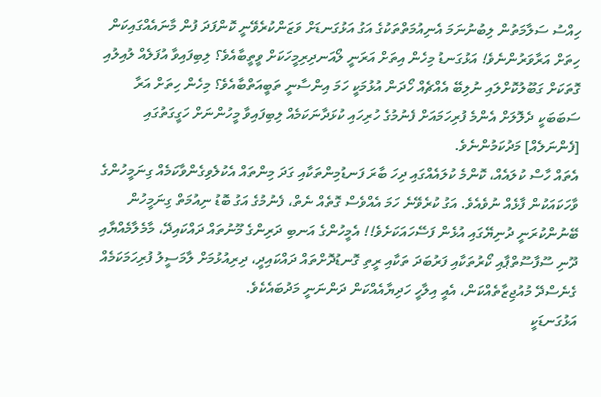ހިއްސު ސަލާމަތުން ލިބުނުނަމަ އެނިއުމަތްތަކުގެ އަގު އަޅުގަނޑަށް ވަޒަންކުރެވޭނީ ކޮންފަދަ ފުން މާނައެއްގައިކަން  ހިތަށް އަރާވަރުންނެވެ! އަޅުގަނޑު މިހެން އިތަށް އަރަނީ ލޯއަނދިރިމީހަކަށް ވީތީބާއެވެ؟ ލިބިފައިވާ އުފަލެއް ލުއިލުއި ގޮތަކަށް ގަބޫލުކޮށްލައި ނުލިބޭ އެއްޗެއް ހޯދަން އުޅުމަކީ ހަމަ އިންސާނީ ތަބީއަތްބާއެވެ؟ މިހެން ހިތަށް އަރާ ސަބަބަކީ ދެލޮލަށް އެންމެ ފުރިހަމައަށް ފެނުމުގެ ހުރިހައި ކުޅަދާނަކަމެއް ލިބިފައިވާ މީހުންނަށް ހަގީގަތުގައި [ފެންނަލެއް] މަދުކަމުންނެވެ.
އެތައް ހާސް ކުލައެއް، ކޮންމެ ކުލައެއްގައި ދިހަ ބާރަ ފަނޑުމިންތަކާއި ގަދަ މިންތައް އެކުލެވިގެންވާކަމެއް ގިނަމީހުންގެ ވާހަކައަކުން ފާޅެއް ނުވެއެވެ. އަގު ކުރެވޭނެ ހަމަ އެއްވެސް ގޮތެއް ނެތް، ފެނުމުގެ އަގު ބޮޑު ނިއުމަތް ގިނަމީހުން ބޭނުންކުރަނީ ދުނިޔޭގައި އުޅެން ފަސޭހައަކަށެވެ!! އެމީހުންގެ އަނބި ދަރިންގެ މޫނުތައް ދައްކައިދޭ، މާމެލާމެއްޔާއި ދޫނި ސޫފާސޫތްޕާއި ކޯރުތަކާއި ފަރުބަދަ ތަކާއި ރީތި ގޮނޑުދޮށްތައް ދައްކައިދީ، ދިރިއުޅުމަށް ލާމަސީލު ފުރިހަމަކަމެއް ގެނެސްދޭ މުއުޖިޒާތެއްކަން، އެއީ އިލާހީ ހަދިޔާއެއްކަން ދަންނަނީ މަދުބައެކެވެ.
އަޅުގަނޑަކީ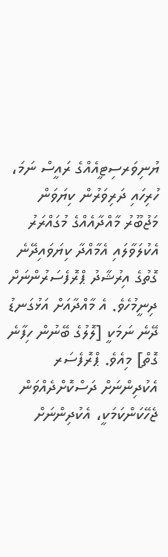ޔުނިވަރސިޓީއެއްގެ ރައީސް ނަމަ، ހުރިހައި ދަރިވަރުން ކިޔަވަން މަޖުބޫރު މާއްދާއެއްގެ މުގައްރަރު އެކުލަވާލައި އެމާއްދާ ކިޔަވައިދޭނެ ގޮތުގެ އިރުޝާދު ޕްރޮފެސަރުންނަށް ދިނީމުހެވެ. އެ މާއްދާއަށް އަޅުގަނޑު ދޭނެ ނަމަކީ [ލޮލުގެ ބޭނުން ހިފާނެ ގޮތް] މިއެވެ. ޕްރޮފެސަރ އެކުދިންނަށް ދަސްކޮށްދެއްވަން ޖެހޭކަންކަމަކީ، އެކުދިންނަށް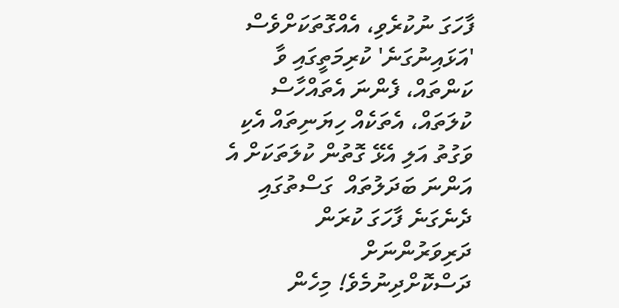ފާހަގަ ނުކުރެވި، އެއްގޮތަކަށްވެސް 'އަޅައިނުގަނެ' ކުރިމަތީގައި ވާ ކަންތައް، ފެންނަ އެތައްހާސް ކުލަތައް، އެތަކެއް ހިޔަނިތައް އެކި ވަގުތު އަލި އެޅޭ ގޮތުން ކުލަތަކަށް އެ އަންނަ ބަދަލުތައް  ގަސްތުގައި ދެނެގަނެ ފާހަގަ ކުރަން ދަރިވަރުންނަށް ދަސްކޮށްދިނުމެވެ! މިހެން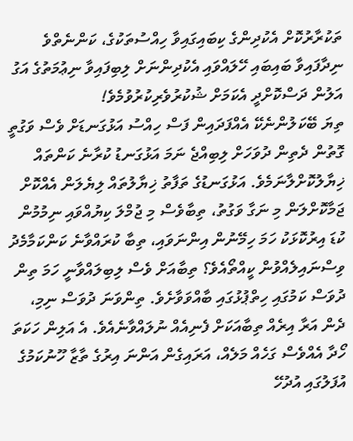ތަކުރާރުކޮށް އެކުދިންގެ ކިބައިގައިވާ ހިއްސުތަކުގެ، ކަންނެތްވެ ނިދާފައިވާ ބައިބައި ހޭލައްވައި އެކުދިންނަށް ލިބިފައިވާ ނިޢުމަތުގެ އަގު އަލުން ދަސްކޮށްދީ އެކަމަށް ޝުކުރުވެރިކުރުވުމެވެ!
ތިޔަ ބޭކަލުންނެކޭ އެއްފަދައިން ފަސް ހިއްސު އަޅުގަނޑަށް ވެސް ވަގުތީ ގޮތުން ދެތިން ދުވަހަށް ލިބިއްޖެ ނަމަ އަޅުގަނޑު ކުރާނެ ކަންތައް ޚިޔާލުކޮށްލާނަމެވެ. އަޅުގަނޑުގެ ތަފާތު ޚިޔާލުތައް ލިޔެލަން އެއްކޮށް ޖަމާކޮށްލަން މި ނަގާ ވަގުތު، ތިބާވެސް މި ޖުމްލަ ކިޔުއްވައި ނިމުމުން ކުޑަ އިރުކޮޅަކު ހަމަ ހިމޭނުން އިންނަވައި، ތިބާ ކުރައްވާނެ ކަންކަމާމެދު ވިސްނައިލެއްވުން ކީއްތޯއެވެ؟ ތިބާއަށް ވެސް ލިބިލައްވާނީ ހަމަ ތިން ދުވަސް ކަމުގައި ހިތްޕުޅުގައި ބާއްވަވާށެވެ. ތިންވަނަ ދުވަސް ނިމި، ދެން އަރާ އިރެއް ތިބާއަކަށް ފެނިއެއް ނުލައްވާނެއެވެ. އެ އަލިން ހަކަތަ ހޯދާ އެއްވެސް ގަހެއް މަލެއް، އަރައިގެން އަންނަ އިރުގެ ތާޒާ ހޫނުކަމުގެ އުފަލުގައި އުދުހޭ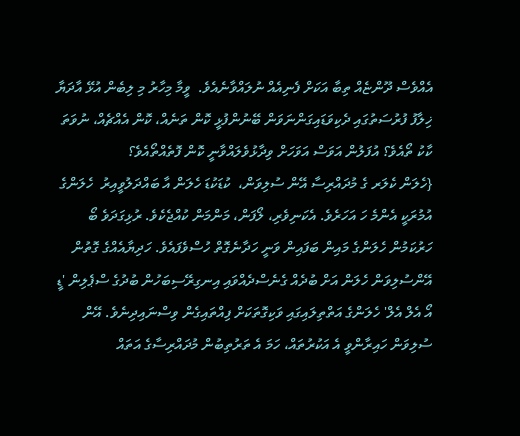އެއްވެސް ދޫންޏެއް ތިބާ އަކަށް ފެނިއެއް ނުލައްވާނެއެވެ.  ވީމާ މިހާރު މި ލިބެން އުޅޭ އާދަޔާ ޚިލާފު ފުރުސަތުގައި ދެކިވަޑައިގަންނަވަން ބޭނުންފުޅީ ކޮން ތަނެއް، ކޮން އެއްޗެއް، ނުވަތަ ކާކު ތޯއެވެ؟ އުފަލުން އަވަސް އަވަހަށް ވިދާޅުވެލައްވާނީ ކޮން ފޮތެއްތޯއެވެ؟
{ހެލަން ކެލަރ ގެ މުދައްރިސާ އޭން ސުލިވަން،  ކުޑަކުޑަ ހެލަން އާ ބައްދަލުވީއިރު  ހެލަންގެ އުމުރަކީ އެންމެ ހަ އަހަރެވެ. އެކަނިވެރި، ލޯފަން، މަންމަން ކުއްޖެކެވެ. ރުޅިގަދަވެ ބޯ ހަރުކަމުން ހެލަންގެ މައިން ބަފައިން ވަނީ ހަދާނެގޮތް ހުސްވެފައެވެ. ހަދިޔާއެއްގެ ގޮތުން އޭންސުލިވަން ހެލަން އަށް ބުދެއް ގެނެސްދެއްވައި އިނގިރޭސިބަހުން ބުދުގެ ސްޕެލިން 'ޑީ އޯ އެލް އެލް' ހެލަންގެ އަތްތިލައިގައި ވަކިގޮތަކަށް ފިއްތައިގެން ވިސްނައިދިނެވެ. އޭން ސުލިވަން ހައިރާންވީ އެ އަކުރުތައް، ހަމަ އެ ތަރުތިބުން މުދައްރިސާގެ އަތައް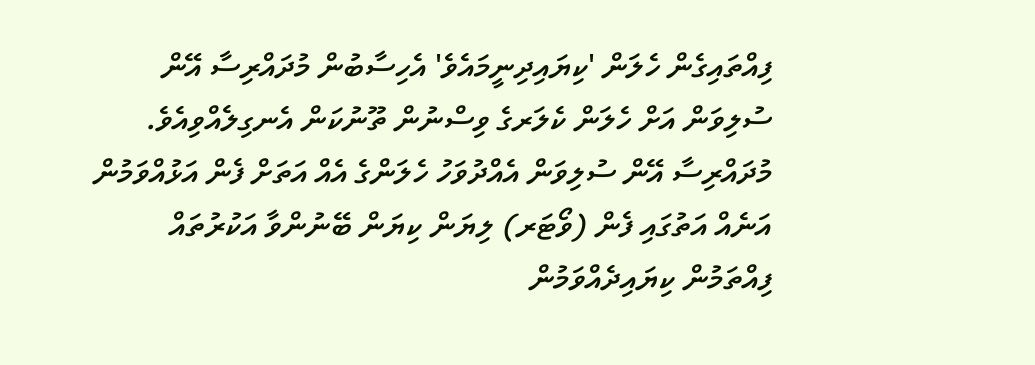ފިއްތައިގެން ހެލަން 'ކިޔައިދިނީމައެވެ' އެހިސާބުން މުދައްރިސާ އޭން ސުލިވަން އަށް ހެލަން ކެލަރގެ ވިސްނުން ތޫނުކަން އެނގިލެއްވިއެވެ. މުދައްރިސާ އޭން ސުލިވަން އެއްދުވަހު ހެލަންގެ އެއް އަތަށް ފެން އަޅުއްވަމުން އަނެއް އަތުގައި ފެން (ވޯޓަރ) ލިޔަން ކިޔަން ބޭނުންވާ އަކުރުތައް ފިއްތަމުން ކިޔައިދެއްވަމުން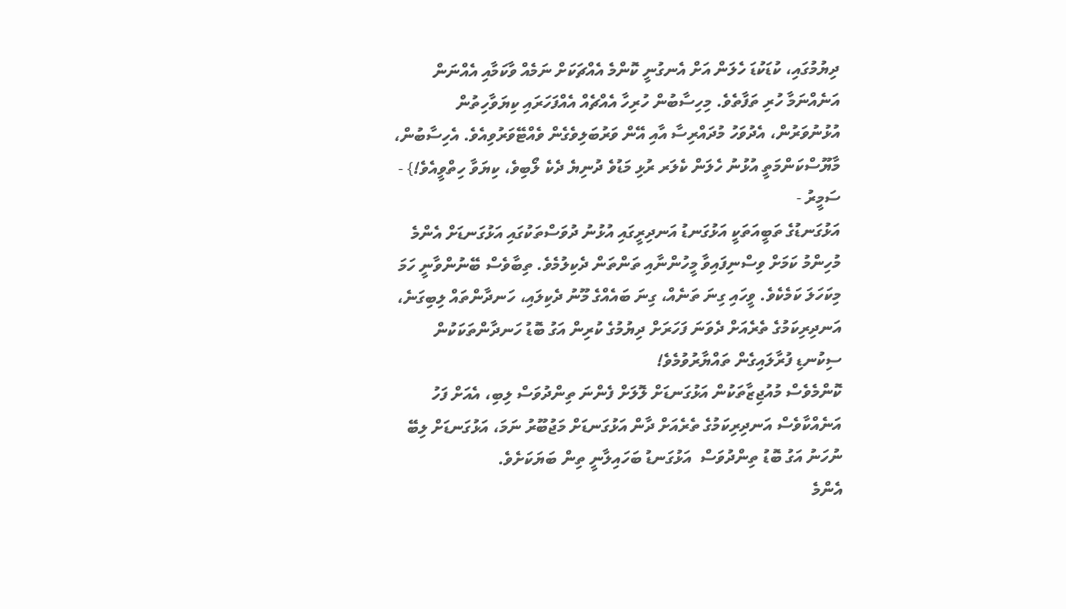ދިޔުމުގައި، ކުޑަކުޑަ ހެލަން އަށް އެނގުނީ ކޮންމެ އެއްޗަކަށް ނަމެއް ވާކަމާއި އެއްނަން އަނެއްނަމާ ހުރި ތަފާތެވެ. މިހިސާބުން ހުރިހާ އެއްޗެއް އެއްފަހަރައި ކިޔަވާހިތުން އުޅުނުވަރުން، އެދުވަހު މުދައްރިސާ އާއި އޭން ވަރުބަލިވެގެން ވެއްޓޭވަރުވިއެވެ. އެހިސާބުން، މާޔޫސްކަންމަތީ އުޅުނު ހެލަން ކެލަރ ރުޅި މަޑުވެ ދުނިޔެ ދެކެ ލޯބިވެ، ކިޔަވާ ހިތްވީއެވެ!} - ސަމީރު -
އަޅުގަނޑުގެ ތަބީއަތަކީ އަޅުގަނޑު އަނދިރީގައި އުޅުނު ދުވަސްތަކުގައި އަޅުގަނޑަށް އެންމެ މުހިންމު ކަމަށް ވިސްނިފައިވާ މީހުންނާއި ތަންތަން ދެކިލުމެވެ. ތިބާވެސް ބޭނުންވާނީ ހަމަ މިކަހަލަ ކަމެކެވެ. ވީހައި ގިނަ ތަނެއް، ގިނަ ބައެއްގެ މޫނު ދެކިލައި، ހަނދާންތައް ލިބިގަނެ، އަނދިރިކަމުގެ ތެރެއަށް ދެވަނަ ފަހަރަށް ދިޔުމުގެ ކުރިން އަގު ބޮޑު ހަނދާންތަކަކުން ސިކުނޑި ފުރާލައިގެން ތައްޔާރުވުމެވެ!
ކޮންމެވެސް މުއުޖިޒާތަކުން އަޅުގަނޑަށް ލޮލަށް ފެންނަ ތިންދުވަސް ލިބި، އެއަށް ފަހު އަނެއްކާވެސް އަނދިރިކަމުގެ ތެރެއަށް ދާން އަޅުގަނޑަށް މަޖުބޫރު ނަމަ، އަޅުގަނޑަށް ލިބޭ ނުހަނު އަގު ބޮޑު ތިންދުވަސް  އަޅުގަނޑު ބަހައިލާނީ ތިން ބަޔަކަށެވެ.
އެންމެ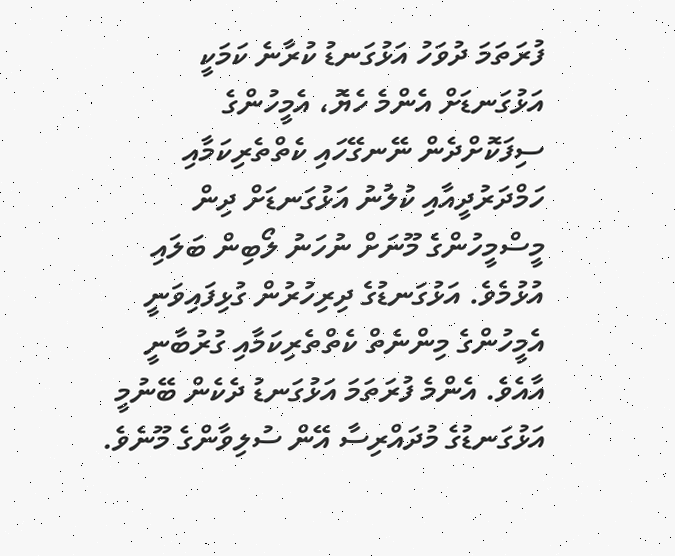ފުރަތަމަ ދުވަހު އަޅުގަނޑު ކުރާނެ ކަމަކީ އަޅުގަނޑަށް އެންމެ ހެޔޮ، އެމީހުންގެ ސިފަކޮށްދެން ނޭނގޭހައި ކެތްތެރިކަމާއި ހަމްދަރުދީއާއި ކުލުނު އަޅުގަނޑަށް ދިން މީސްމީހުންގެ މޫނަށް ނުހަނު ލޯބިން ބަލައި އުޅުމެވެ. އަޅުގަނޑުގެ ދިރިހުރުން ގުޅިފައިވަނީ އެމީހުންގެ މިންނެތް ކެތްތެރިކަމާއި ގުރުބާނީ އާއެވެ. އެންމެ ފުރަތަމަ އަޅުގަނޑު ދެކެން ބޭނުމީ އަޅުގަނޑުގެ މުދައްރިސާ އޭން ސުލިވާންގެ މޫނެވެ.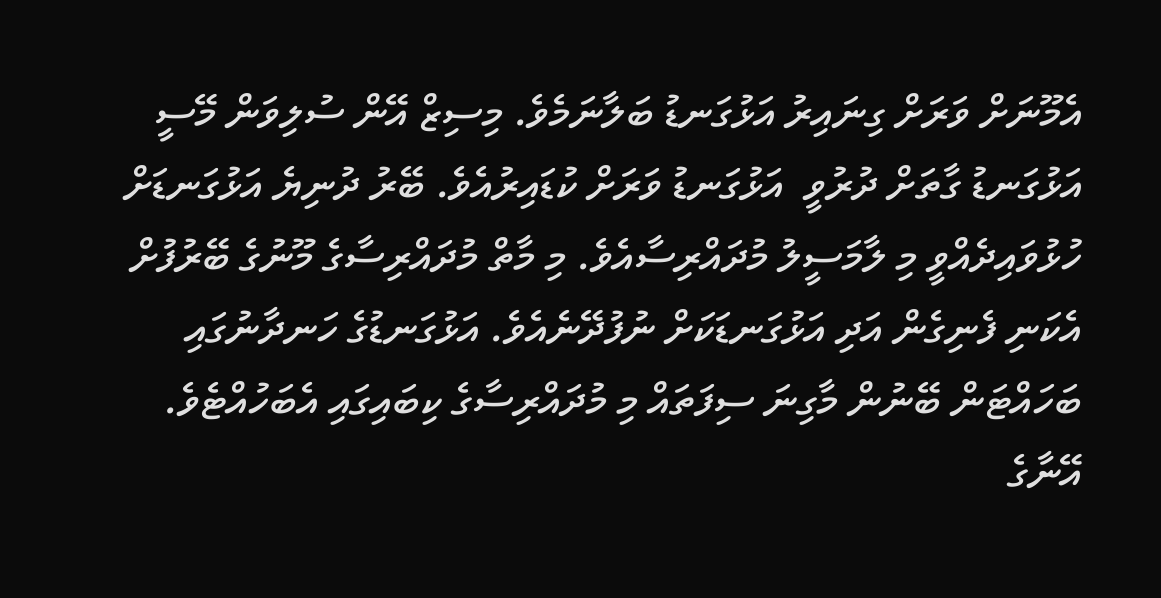އެމޫނަށް ވަރަށް ގިނައިރު އަޅުގަނޑު ބަލާނަމެވެ. މިސިޒް އޭން ސުލިވަން މޭސީ އަޅުގަނޑު ގާތަށް ދުރުވީ  އަޅުގަނޑު ވަރަށް ކުޑައިރުއެވެ. ބޭރު ދުނިޔެ އަޅުގަނޑަށް ހުޅުވައިދެއްވީ މި ލާމަސީލު މުދައްރިސާއެވެ. މި މާތް މުދައްރިސާގެ މޫނުގެ ބޭރުފުށް އެކަނި ފެނިގެން އަދި އަޅުގަނޑަކަށް ނުފުދޭނެއެވެ. އަޅުގަނޑުގެ ހަނދާނުގައި ބަހައްޓަން ބޭނުން މާގިނަ ސިފަތައް މި މުދައްރިސާގެ ކިބައިގައި އެބަހުއްޓެވެ. އޭނާގެ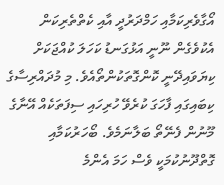އޯގާވެރިކަމާއި ހަމްދަރުދީ އާއި ކެތްތެރިކަން އެކުވެގެން ނޫނީ އަޅުގަނޑު ކަހަލަ ކުއްޖަކަށް ކިޔަވައިދޭނީ ކޮންގޮތަކުންތޯއެވެ. މި މުދައްރިސާގެ ކިބައިގައި ފާހަގަ ކުރެވޭ ހުރިހައި ސިފަތަކެއް އޭނާގެ މޫނުން ފެނޭތޯ ބަލާނަމެވެ. ބޯހަރުކަމާއި ގޮތްދޫނުކުމަކީ ވެސް ހަމަ އެންމެ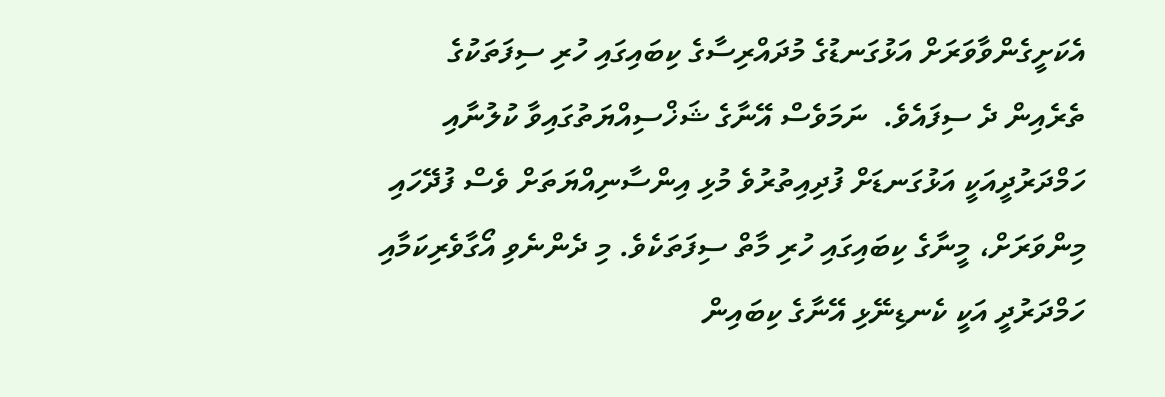އެކަށީގެންވާވަރަށް އަޅުގަނޑުގެ މުދައްރިސާގެ ކިބައިގައި ހުރި ސިފަތަކުގެ ތެރެއިން ދެ ސިފައެވެ.  ނަމަވެސް އޭނާގެ ޝަޚްސިއްޔަތުގައިވާ ކުލުނާއި ހަމްދަރުދީއަކީ އަޅުގަނޑަށް ފުދިއިތުރުވެ މުޅި އިންސާނިއްޔަތަށް ވެސް ފުދޭހައި މިންވަރަށް، މީނާގެ ކިބައިގައި ހުރި މާތް ސިފަތަކެވެ. މި ދެންނެވި އޯގާވެރިކަމާއި ހަމްދަރުދީ އަކީ ކެނޑިނޭޅި އޭނާގެ ކިބައިން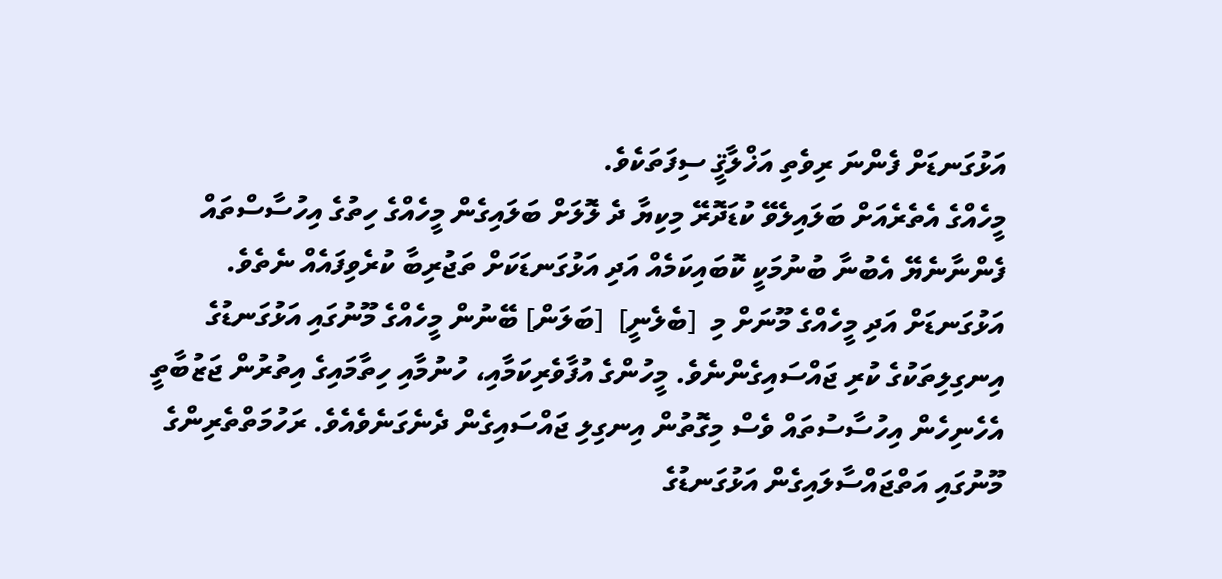އަޅުގަނޑަށް ފެންނަ ރިވެތި އަޚްލާޤީ ސިފަތަކެވެ.
މީހެއްގެ އެތެރެއަށް ބަލައިލެވޭ ކުޑަދޮރޭ މިކިޔާ ދެ ލޮލަށް ބަލައިގެން މީހެއްގެ ހިތުގެ އިހުސާސްތައް ފެންނާނެޔޭ އެބުނާ ބުނުމަކީ ކޮބައިކަމެއް އަދި އަޅުގަނޑަކަށް ތަޖުރިބާ ކުރެވިފައެއް ނެތެވެ. އަޅުގަނޑަށް އަދި މީހެއްގެ މޫނަށް މި  [ބެލެނީ]  [ބަލަން] ބޭނުން މީހެއްގެ މޫނުގައި އަޅުގަނޑުގެ އިނގިލިތަކުގެ ކުރި ޖައްސައިގެންނެވެ. މީހުންގެ އުފާވެރިކަމާއި، ހުނުމާއި ހިތާމައިގެ އިތުރުން ޖަޒުބާތީ އެހެނިހެން އިހުސާސުތައް ވެސް މިގޮތުން އިނގިލި ޖައްސައިގެން ދެނެގަނެވެއެވެ. ރަހުމަތްތެރިންގެ މޫނުގައި އަތްޖައްސާލައިގެން އަޅުގަނޑުގެ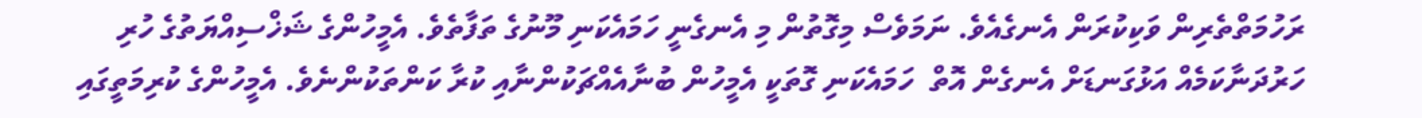ރަހުމަތްތެރިން ވަކިކުރަން އެނގެއެވެ. ނަމަވެސް މިގޮތުން މި އެނގެނީ ހަމައެކަނި މޫނުގެ ތަފާތެވެ. އެމީހުންގެ ޝަޚްސިއްޔަތުގެ ހުރި ހަރުދަނާކަމެއް އަޅުގަނޑަށް އެނގެން އޮތް  ހަމައެކަނި ގޮތަކީ އެމީހުން ބުނާއެއްޗަކުންނާއި ކުރާ ކަންތަކުންނެވެ. އެމީހުންގެ ކުރިމަތީގައި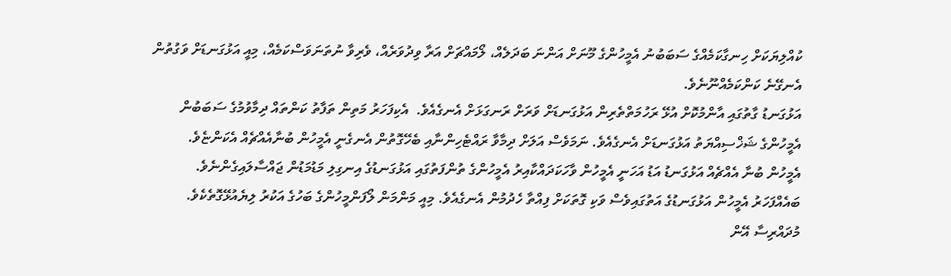ކުއްލިޔަކަށް ހިނގާކަމެއްގެ ސަބަބުނު އެމީހުންގެ މޫނަށް އަންނަ ބަދަލެއް، ލޯމައްޗަށް އަރާ ވިދުވަރެއް، ވެރިވާ ނުތަނަވަސްކަމެއް، މިއީ އަޅުގަނޑަށް ވަގުތުން އެނގޭނެ ކަންކަމެއްނޫނެވެ.
އަޅުގަނޑު ގާތުގައި އާންމުކޮށް އުޅޭ ރަހުމަތްތެރިން އަޅުގަނޑަށް ވަރަށް ރަނގަޅަށް އެނގެއެވެ.  އެކިފަހަރު މަތިން ތަފާތު ކަންތައް ދިމާވުމުގެ ސަބަބުން އެމީހުންގެ ޝަޚްސިއްޔަތު އަޅުގަނޑަށް އެނގެއެވެ. ނަމަވެސް އަލަށް ދިމާވާ ރައްޓެހިންނާއި ބެހޭގޮތުން އެނގެނީ އެމީހުން ބުނާއެއްޗެއް އެކަންޏެވެ. އެމީހުން ބުނާ އެއްޗެއް އަޅުގަނޑު އަޑު އަހަނީ އެމީހުން ވާހަކަދައްކާއިރު އެމީހުންގެ ތުންފަތުގައި އަޅުގަނޑުގެ އިނގިލި މަޑުމަޑުން ޖައްސާލައިގެންނެވެ. ބައެއްފަހަރު އެމީހުން އަޅުގަނޑުގެ އަތުގައިވެސް ވަކި ގޮތަކަށް ފިއްތާ ހެދުމުން އެނގެއެވެ. މިއީ މަންމަން ލޯފަންމީހުންގެ ބަހުގެ އަކުރު ލިޔެއުޅޭގޮތެކެވެ. މުދައްރިސާ އޭން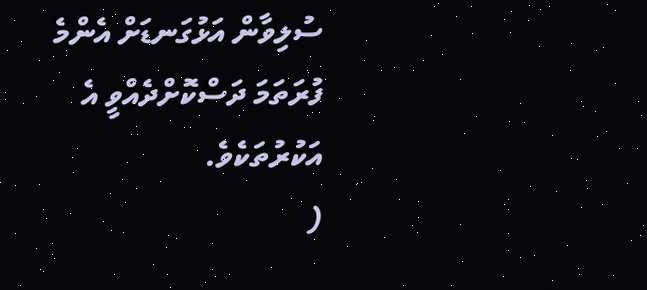ސުލިވާން އަޅުގަނޑަށް އެންމެ ފުރަތަމަ ދަސްކޮށްދެއްވީ އެ އަކުރުތަކެވެ.
(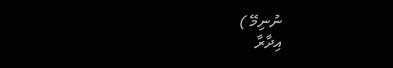ނުނިމޭ )
އިދާރާ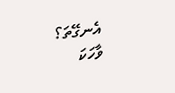އެނގޭތަ؟
ވާހަކަ